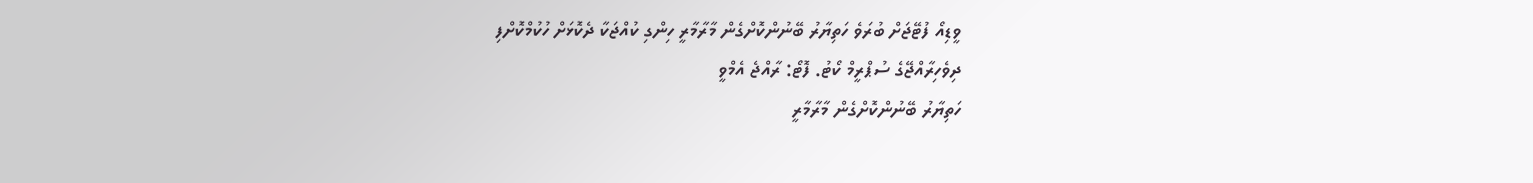ވީޑިއޯ ފުޓޭޖަށް ބުރަވެ ހަތިޔާރު ބޭނުންކޮށްގެން މާރާމާރީ ހިންގި ކުއްޖަކާ ދެކޮޅަށް ހުކުމްކޮށްފި
ދިވެހިރާއްޖޭގެ ސުޕްރީމް ކޯޓު. ފޮޓޯ: ރާއްޖެ އެމްވީ
ހަތިޔާރު ބޭނުންކޮށްގެން މާރާމާރީ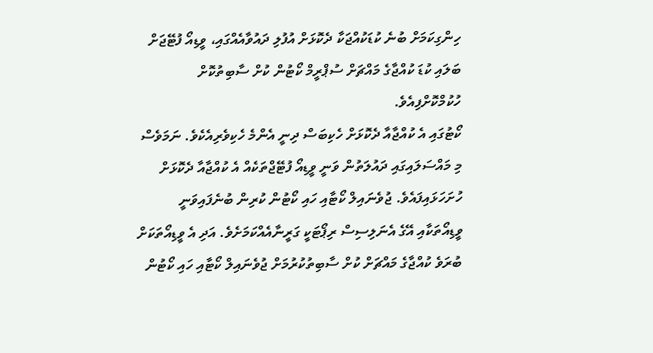ހިންގިކަމަށް ބުނެ ކުޑަކުއްޖަކާ ދެކޮޅަށް އުފުލި ދައުވާއެއްގައި، ވީޑިއޯ ފުޓޭޖަށް ބަލައި ކުޑަ ކުއްޖާގެ މައްޗަށް ސުޕްރީމް ކޯޓުން ކުށް ސާބިތުކޮށް ހުކުމްކޮށްފިއެވެ.
ކޯޓުގައި އެ ކުއްޖާއާ ދެކޮޅަށް ހެކިބަސް ދިނީ އެންމެ ހެކިވެރިއެކެވެ. ނަމަވެސް މި މައްސަލައިގައި ދައުލަތުން ވަނީ ވީޑިއޯ ފުޓޭޖްތަކެއް އެ ކުއްޖާއާ ދެކޮޅަށް ހުށަހަޅައިފައެވެ. ޖުވެނައިލް ކޯޓާއި ހައި ކޯޓުން ކުރިން ބުނެފައިވަނީ ވީޑިއޯތަކާއި އޭގެ އެނަލިސިސް ރިޕޯޓަކީ ގަރީނާއެއްކަމަށެވެ. އަދި އެ ވީޑިއޯތަކަށް ބުރަވެ ކުއްޖާގެ މައްޗަށް ކުށް ސާބިތުކުރުމަށް ޖުވެނައިލް ކޯޓާއި ހައި ކޯޓުން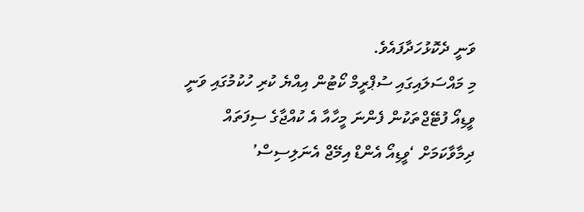ވަނީ ދެކޮޅުހަދާފައެވެ.
މި މައްސަލައިގައި ސުޕްރީމް ކޯޓުން އިއްޔެ ކުރި ހުކުމުގައި ވަނީ ވީޑިއޯ ފުޓޭޖްތަކުން ފެންނަ މީހާއާ އެ ކުއްޖާގެ ސިފަތައް ދިމާވާކަމަށް ‘ވީޑިއޯ އެންޑް އިމޭޖް އެނަލިސިސް’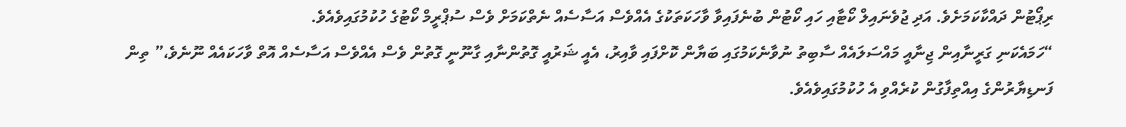ރިޕޯޓުން ދައްކާކަމަށެވެ. އަދި ޖުވެނައިލް ކޯޓާއި ހައި ކޯޓުން ބުނެފައިވާ ވާހަކަތަކުގެ އެއްވެސް އަސާސެއް ނެތްކަމަށް ވެސް ސުޕްރީމް ކޯޓުގެ ހުކުމުގައިވެއެވެ.
“ހަމައެކަނި ގަރީނާއިން ޖިނާއީ މައްސަލައެއް ސާބިތު ނުވާނެކަމުގައި ބަޔާން ކޮށްފައި ވާއިރު، އެއީ ޝަރުއީ ގޮތުންނާއި ގާނޫނީ ގޮތުން ވެސް އެއްވެސް އަސާސެއް އޮތް ވާހަކައެއް ނޫނެވެ،” ތިން ފަނޑިޔާރުންގެ އިއްތިފާގުން ކުރެއްވި އެ ހުކުމުގައިވެއެވެ.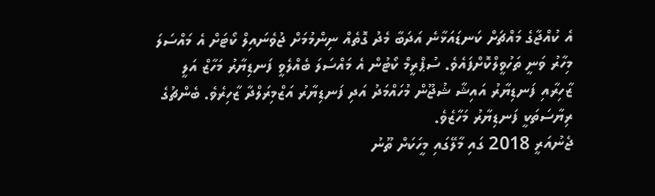އެ ކުއްޖާގެ މައްޗަށް ކަނޑައަޅާނެ އަދަބާ މެދު ގޮތެއް ނިންމުމަށް ޖުވެނައިލް ކޯޓަށް އެ މައްސަލަ މިހާރު ވަނީ ތަހުވީލްކޮށްފައެވެ. ސުޕްރީމް ކޯޓުން އެ މައްސަލަ ބެއްލެވީ ފަނޑިޔާރު މަހާޒް އަލީ ޒާހިރާއި ފަނޑިޔާރު އައިޝާ ޝުޖޫން މުހައްމަދު އަދި ފަނޑިޔާރު އަޒްމިރަލްދާ ޒާހިރެވެ. ބެންޗުގެ ރިޔާސަތަކީ ފަނޑިޔާރު މަހާޒެވެ.
ޖެނުއަރީ 2018 ގައި މާލޭގައި މީހަކަށް ތޫނު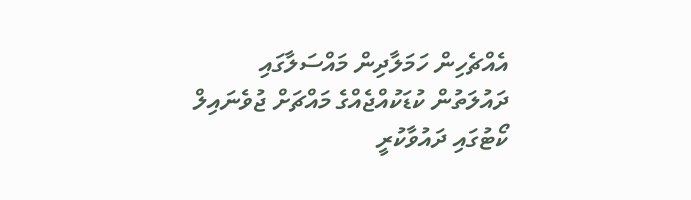އެއްޗެހިން ހަމަލާދިން މައްސަލާގައި ދައުލަތުން ކުޑަކުއްޖެއްގެ މައްޗަށް ޖުވެނައިލް ކޯޓުގައި ދައުވާކުރީ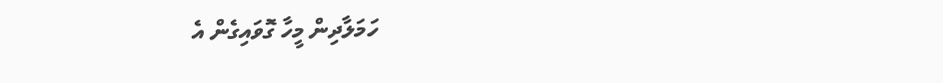ހަމަލާދިން މީހާ ގޮވައިގެން އެ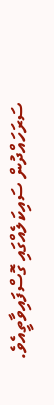ސަރަހައްދުން ސައިކަލެއްގައި ގޮސްފައިވާތީއެވެ.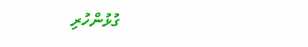ގުޅުންހުރި